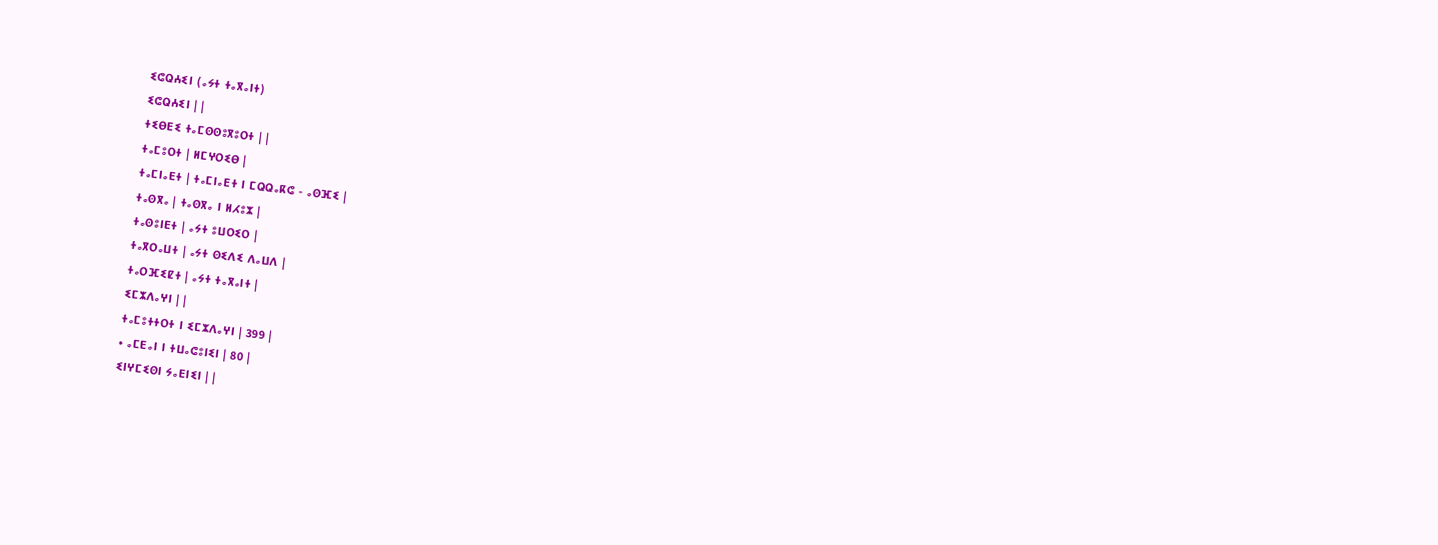ⵉⵛⵕⵄⵉⵏ (ⴰⵢⵜ ⵜⴰⴳⴰⵏⵜ)
ⵉⵛⵕⵄⵉⵏ | |
ⵜⵉⴱⴹⵉ ⵜⴰⵎⵙⵙⵓⴳⵓⵔⵜ | |
ⵜⴰⵎⵓⵔⵜ | ⵍⵎⵖⵔⵉⴱ |
ⵜⴰⵎⵏⴰⴹⵜ | ⵜⴰⵎⵏⴰⴹⵜ ⵏ ⵎⵕⵕⴰⴽⵛ - ⴰⵙⴼⵉ |
ⵜⴰⵙⴳⴰ | ⵜⴰⵙⴳⴰ ⵏ ⵍⵃⵓⵣ |
ⵜⴰⵙⵓⵏⴹⵜ | ⴰⵢⵜ ⵓⵡⵔⵉⵔ |
ⵜⴰⴳⵔⴰⵡⵜ | ⴰⵢⵜ ⵙⵉⴷⵉ ⴷⴰⵡⴷ |
ⵜⴰⵔⴼⵉⵇⵜ | ⴰⵢⵜ ⵜⴰⴳⴰⵏⵜ |
ⵉⵎⵣⴷⴰⵖⵏ | |
ⵜⴰⵎⵓⵜⵜⵔⵜ ⵏ ⵉⵎⵣⴷⴰⵖⵏ | 399 |
• ⴰⵎⴹⴰⵏ ⵏ ⵜⵡⴰⵛⵓⵏⵉⵏ | 80 |
ⵉⵏⵖⵎⵉⵙⵏ ⵢⴰⴹⵏⵉⵏ | |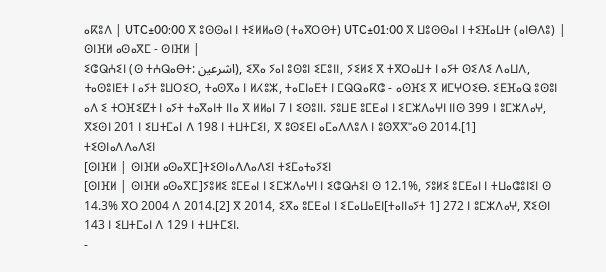ⴰⴽⵓⴷ | UTC±00:00 ⴳ ⵓⵙⵙⴰⵏ ⵏ ⵜⵉⵍⵍⴰⵙ (ⵜⴰⴳⵔⵙⵜ) UTC±01:00 ⴳ ⵡⵓⵙⵙⴰⵏ ⵏ ⵜⵉⴼⴰⵡⵜ (ⴰⵏⴱⴷⵓ) |
ⵙⵏⴼⵍ ⴰⵙⴰⴳⵎ - ⵙⵏⴼⵍ |
ⵉⵛⵕⵄⵉⵏ (ⵙ ⵜⵄⵕⴰⴱⵜ: اشرعين), ⵉⴳⴰ ⵢⴰⵏ ⵓⵙⵓⵏ ⵉⵎⵓⵏⵏ, ⵢⵉⵍⵉ ⴳ ⵜⴳⵔⴰⵡⵜ ⵏ ⴰⵢⵜ ⵙⵉⴷⵉ ⴷⴰⵡⴷ, ⵜⴰⵙⵓⵏⴹⵜ ⵏ ⴰⵢⵜ ⵓⵡⵔⵉⵔ, ⵜⴰⵙⴳⴰ ⵏ ⵍⵃⵓⵣ, ⵜⴰⵎⵏⴰⴹⵜ ⵏ ⵎⵕⵕⴰⴽⵛ - ⴰⵙⴼⵉ ⴳ ⵍⵎⵖⵔⵉⴱ. ⵉⴹⴼⴰⵕ ⵓⵙⵓⵏ ⴰⴷ ⵉ ⵜⵔⴼⵉⵇⵜ ⵏ ⴰⵢⵜ ⵜⴰⴳⴰⵏⵜ ⵏⵏⴰ ⴳ ⵍⵍⴰⵏ 7 ⵏ ⵉⵙⵓⵏⵏ. ⵢⵓⵡⴹ ⵓⵎⴹⴰⵏ ⵏ ⵉⵎⵣⴷⴰⵖⵏ ⵏⵏⵙ 399 ⵏ ⵓⵎⵣⴷⴰⵖ, ⴳⵉⵙⵏ 201 ⵏ ⵉⵡⵜⵎⴰⵏ ⴷ 198 ⵏ ⵜⵡⵜⵎⵉⵏ, ⴳ ⵓⵙⵉⴹⵏ ⴰⵎⴰⴷⴷⵓⴷ ⵏ ⵓⵙⴳⴳⵯⴰⵙ 2014.[1]
ⵜⵉⵙⵏⴰⴷⴷⴰⴷⵉⵏ
[ⵙⵏⴼⵍ | ⵙⵏⴼⵍ ⴰⵙⴰⴳⵎ]ⵜⵉⵙⵏⴰⴷⴷⴰⴷⵉⵏ ⵜⵉⵎⴰⵜⴰⵢⵉⵏ
[ⵙⵏⴼⵍ | ⵙⵏⴼⵍ ⴰⵙⴰⴳⵎ]ⵢⵓⵍⵉ ⵓⵎⴹⴰⵏ ⵏ ⵉⵎⵣⴷⴰⵖⵏ ⵏ ⵉⵛⵕⵄⵉⵏ ⵙ 12.1%, ⵢⵓⵍⵉ ⵓⵎⴹⴰⵏ ⵏ ⵜⵡⴰⵛⵓⵏⵉⵏ ⵙ 14.3% ⴳⵔ 2004 ⴷ 2014.[2] ⴳ 2014, ⵉⴳⴰ ⵓⵎⴹⴰⵏ ⵏ ⵉⵎⴰⵡⴰⴹⵏ[ⵜⴰⵏⵏⴰⵢⵜ 1] 272 ⵏ ⵓⵎⵣⴷⴰⵖ, ⴳⵉⵙⵏ 143 ⵏ ⵉⵡⵜⵎⴰⵏ ⴷ 129 ⵏ ⵜⵡⵜⵎⵉⵏ.
-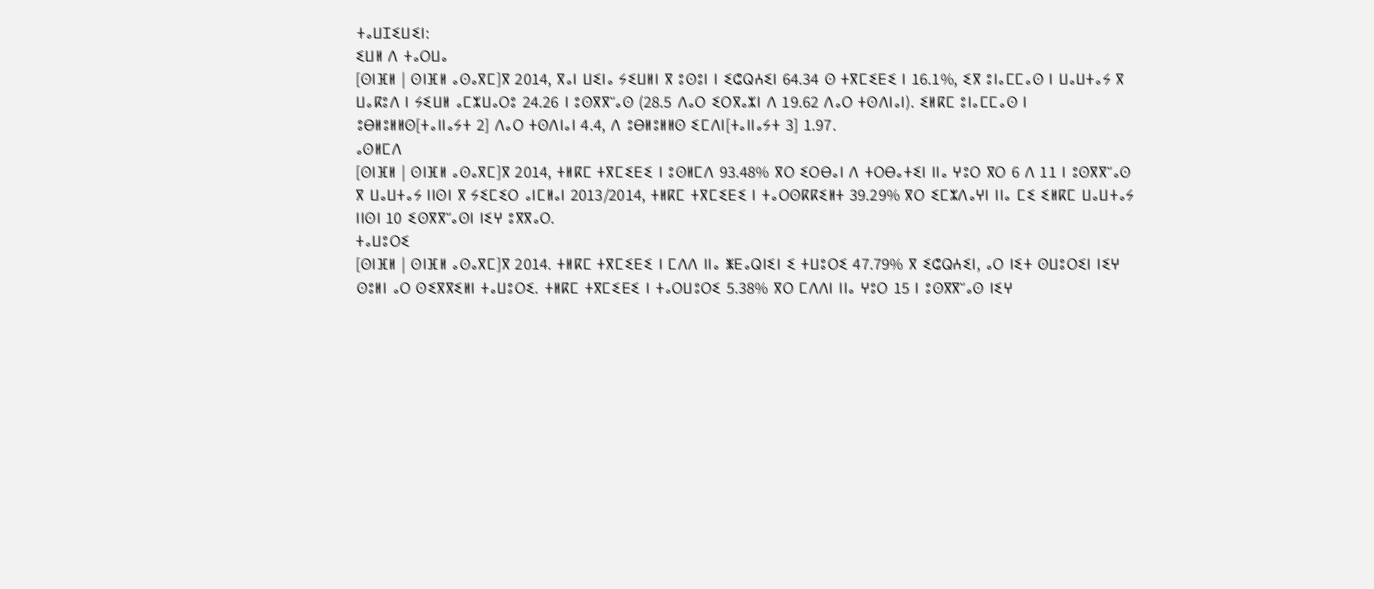ⵜⴰⵡⵊⵉⵡⵉⵏ:
ⵉⵡⵍ ⴷ ⵜⴰⵔⵡⴰ
[ⵙⵏⴼⵍ | ⵙⵏⴼⵍ ⴰⵙⴰⴳⵎ]ⴳ 2014, ⴳⴰⵏ ⵡⵉⵏⴰ ⵢⵉⵡⵍⵏ ⴳ ⵓⵙⵓⵏ ⵏ ⵉⵛⵕⵄⵉⵏ 64.34 ⵙ ⵜⴳⵎⵉⴹⵉ ⵏ 16.1%, ⵉⴳ ⵓⵏⴰⵎⵎⴰⵙ ⵏ ⵡⴰⵡⵜⴰⵢ ⴳ ⵡⴰⴽⵓⴷ ⵏ ⵢⵉⵡⵍ ⴰⵎⵣⵡⴰⵔⵓ 24.26 ⵏ ⵓⵙⴳⴳⵯⴰⵙ (28.5 ⴷⴰⵔ ⵉⵔⴳⴰⵣⵏ ⴷ 19.62 ⴷⴰⵔ ⵜⵙⴷⵏⴰⵏ). ⵉⵍⴽⵎ ⵓⵏⴰⵎⵎⴰⵙ ⵏ ⵓⴱⵍⵓⵍⵍⵙ[ⵜⴰⵏⵏⴰⵢⵜ 2] ⴷⴰⵔ ⵜⵙⴷⵏⴰⵏ 4.4, ⴷ ⵓⴱⵍⵓⵍⵍⵙ ⵉⵎⴷⵏ[ⵜⴰⵏⵏⴰⵢⵜ 3] 1.97.
ⴰⵙⵍⵎⴷ
[ⵙⵏⴼⵍ | ⵙⵏⴼⵍ ⴰⵙⴰⴳⵎ]ⴳ 2014, ⵜⵍⴽⵎ ⵜⴳⵎⵉⴹⵉ ⵏ ⵓⵙⵍⵎⴷ 93.48% ⴳⵔ ⵉⵔⴱⴰⵏ ⴷ ⵜⵔⴱⴰⵜⵉⵏ ⵏⵏⴰ ⵖⵓⵔ ⴳⵔ 6 ⴷ 11 ⵏ ⵓⵙⴳⴳⵯⴰⵙ ⴳ ⵡⴰⵡⵜⴰⵢ ⵏⵏⵙⵏ ⴳ ⵢⵉⵎⵉⵔ ⴰⵏⵎⵍⴰⵏ 2013/2014, ⵜⵍⴽⵎ ⵜⴳⵎⵉⴹⵉ ⵏ ⵜⴰⵔⵙⴽⴽⵉⵍⵜ 39.29% ⴳⵔ ⵉⵎⵣⴷⴰⵖⵏ ⵏⵏⴰ ⵎⵉ ⵉⵍⴽⵎ ⵡⴰⵡⵜⴰⵢ ⵏⵏⵙⵏ 10 ⵉⵙⴳⴳⵯⴰⵙⵏ ⵏⵉⵖ ⵓⴳⴳⴰⵔ.
ⵜⴰⵡⵓⵔⵉ
[ⵙⵏⴼⵍ | ⵙⵏⴼⵍ ⴰⵙⴰⴳⵎ]ⴳ 2014. ⵜⵍⴽⵎ ⵜⴳⵎⵉⴹⵉ ⵏ ⵎⴷⴷ ⵏⵏⴰ ⵥⴹⴰⵕⵏⵉⵏ ⵉ ⵜⵡⵓⵔⵉ 47.79% ⴳ ⵉⵛⵕⵄⵉⵏ, ⴰⵔ ⵏⵉⵜ ⵙⵡⵓⵔⵉⵏ ⵏⵉⵖ ⵙⵓⵍⵏ ⴰⵔ ⵙⵉⴳⴳⵉⵍⵏ ⵜⴰⵡⵓⵔⵉ. ⵜⵍⴽⵎ ⵜⴳⵎⵉⴹⵉ ⵏ ⵜⴰⵔⵡⵓⵔⵉ 5.38% ⴳⵔ ⵎⴷⴷⵏ ⵏⵏⴰ ⵖⵓⵔ 15 ⵏ ⵓⵙⴳⴳⵯⴰⵙ ⵏⵉⵖ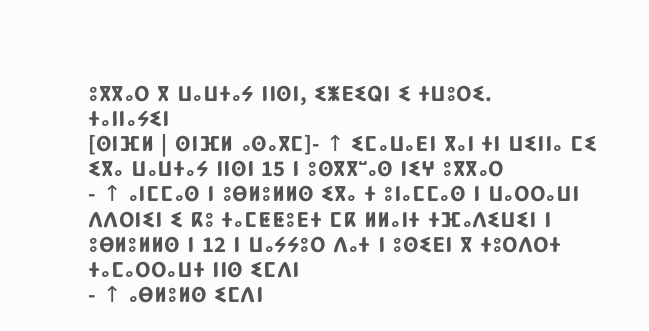ⵓⴳⴳⴰⵔ ⴳ ⵡⴰⵡⵜⴰⵢ ⵏⵏⵙⵏ, ⵉⵥⴹⵉⵕⵏ ⵉ ⵜⵡⵓⵔⵉ.
ⵜⴰⵏⵏⴰⵢⵉⵏ
[ⵙⵏⴼⵍ | ⵙⵏⴼⵍ ⴰⵙⴰⴳⵎ]- ↑ ⵉⵎⴰⵡⴰⴹⵏ ⴳⴰⵏ ⵜⵏ ⵡⵉⵏⵏⴰ ⵎⵉ ⵉⴳⴰ ⵡⴰⵡⵜⴰⵢ ⵏⵏⵙⵏ 15 ⵏ ⵓⵙⴳⴳⵯⴰⵙ ⵏⵉⵖ ⵓⴳⴳⴰⵔ
- ↑ ⴰⵏⵎⵎⴰⵙ ⵏ ⵓⴱⵍⵓⵍⵍⵙ ⵉⴳⴰ ⵜ ⵓⵏⴰⵎⵎⴰⵙ ⵏ ⵡⴰⵔⵔⴰⵡⵏ ⴷⴷⵔⵏⵉⵏ ⵉ ⴽⵓ ⵜⴰⵎⵟⵟⵓⴹⵜ ⵎⴽ ⵍⵍⴰⵏⵜ ⵜⴼⴰⴷⵉⵡⵉⵏ ⵏ ⵓⴱⵍⵓⵍⵍⵙ ⵏ 12 ⵏ ⵡⴰⵢⵢⵓⵔ ⴷⴰⵜ ⵏ ⵓⵙⵉⴹⵏ ⴳ ⵜⵓⵔⴷⵔⵜ ⵜⴰⵎⴰⵔⵔⴰⵡⵜ ⵏⵏⵙ ⵉⵎⴷⵏ
- ↑ ⴰⴱⵍⵓⵍⵙ ⵉⵎⴷⵏ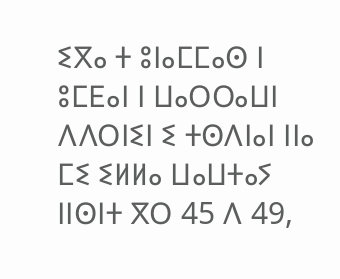ⵉⴳⴰ ⵜ ⵓⵏⴰⵎⵎⴰⵙ ⵏ ⵓⵎⴹⴰⵏ ⵏ ⵡⴰⵔⵔⴰⵡⵏ ⴷⴷⵔⵏⵉⵏ ⵉ ⵜⵙⴷⵏⴰⵏ ⵏⵏⴰ ⵎⵉ ⵉⵍⵍⴰ ⵡⴰⵡⵜⴰⵢ ⵏⵏⵙⵏⵜ ⴳⵔ 45 ⴷ 49,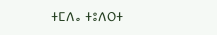ⵜⵎⴷⴰ ⵜⵓⴷⵔⵜ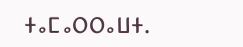ⵜⴰⵎⴰⵔⵔⴰⵡⵜ.